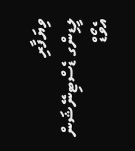ވިޔަފާރި
ލީޑިންގ ޑެސްޓިނޭޝަން އެވޯޑް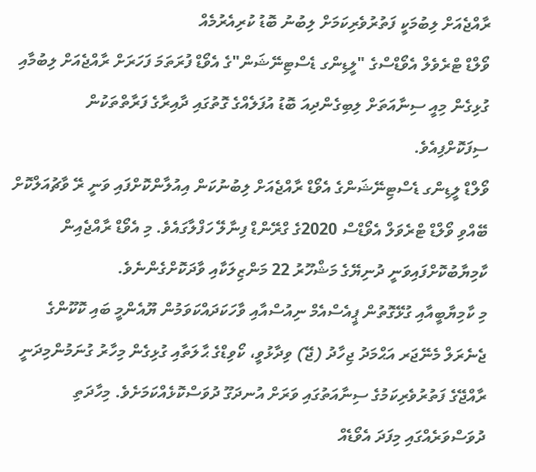ރާއްޖެއަށް ލިބުމަކީ ފަތުރުވެރިކަމަށް ލިބުނު ބޮޑު ކުރިއެރުމެއް
ވޯލްޑް ޓްރެވެލް އެވޯޑްސްގެ "ލީޑިންގ ޑެސްޓިނޭޝަން"ގެ އެވޯޑް ފުރަތަމަ ފަހަރަށް ރާއްޖެއަށް ލިބުމާއި ގުޅިގެން މިއީ ސިނާއަތަށް ލިބިގެންދިއަ ބޮޑު އުފަލެއްގެ ގޮތުގައި ދާއިރާގެ ފަރާތްތަކުން ސިފަކޮށްފިއެވެ.
ވޯލްޑް ލީޑިންގ ޑެސްޓިނޭޝަންގެ އެވޯޑް ރާއްޖެއަށް ލިބުނުކަން އިއުލާންކޮށްފައި ވަނީ ރޭ ވާޗުއަލްކޮށް ބޭއްވި ވޯލްޑް ޓްރެވަލް އެވޯޑްސް 2020ގެ ގްރޭންޑް ފިނާލޭ ހަފްލާގައެވެ. މި އެވޯޑް ރާއްޖެއިން ކާމިޔާބުކޮށްފައިވަނީ ދުނިޔޭގެ މަޝްހޫރު 22 މަންޒިލަކާއި ވާދަކޮށްގެންނެވެ.
މި ކާމިޔާބީއާއި ގުޅޭގޮތުން ޕީއެސްއެމް ނިއުސްއާއި ވާހަކަދައްކަވަމުން ޔޫއެންމީ ބައި ކޮކޫންގެ ޖެނެރަލް މެނޭޖަރ އަޙްމަދު ޖިހާދު (ޖޭ) ވިދާޅުވީ، ކޯވިޑްގެ ޙާލަތާއި ގުޅިގެން މިހާރު ގުނަމުންމިދަނީ ރާއްޖޭގެ ފަތުރުވެރިކަމުގެ ސިނާއަތުގައި ވަރަށް އުނދަގޫ ދުވަސްކޮޅެއްކަމަށެވެ. މިހާދަތި ދުވަސްވަރެއްގައި މިފަދަ އެވޯޑެއް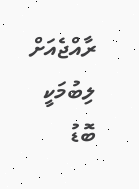ރާއްޖެއަށް ލިބުމަކީ ބޮޑު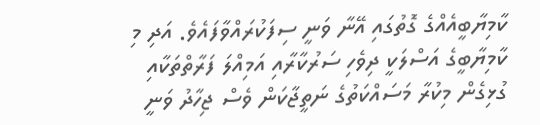ކާމިޔާބީއެއްގެ ގޮތުގައި އޭނާ ވަނީ ސިފަކުރައްވާފައެވެ. އަދި މި ކާމިޔާބީގެ އަސްލަކީ ދިވެހި ސަރުކާރާއި އަމިއްލަ ފަރާތްތަކާއި ގުޅިގެން މިކުރާ މަސައްކަތުގެ ނަތީޖާކަން ވެސް ޖިހާދު ވަނީ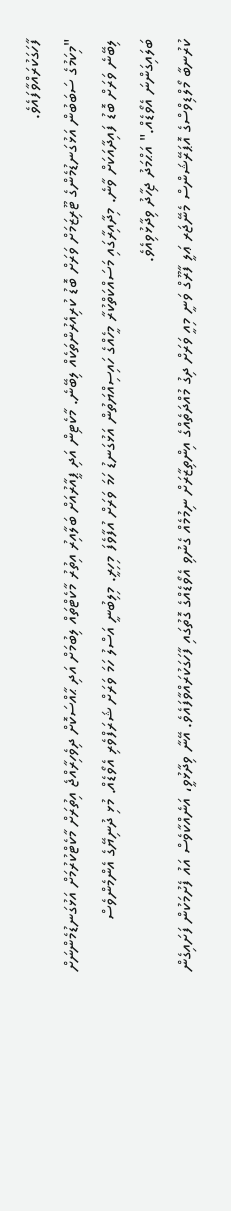ފާހަގަކުރައްވާފައެވެ.
"މިކަމުގެ ސަބަބުން އަޅުގަނޑުމެންގެ ޓޫރިޒަމަށް ވަރަށް ބޮޑު ކުރިއެރުންތަކެއް ލިބޭނެ. މާކެޓިން އަދި ޕީއާރުއަށް ބަލާއިރު އިތުރު މާކެޓްތައް ލިބުމަށް އަދި ޙާއްސަކޮށް ދިވެހިރާއްޖެ އިތުރަށް މާކެޓްކުރުމަށް އަޅުގަނޑުމެންނަށް ލިބޭނެ ވަރަށް ބޮޑު ފައިދާއަކަށް ވާނެ. މިދާއިރާގައި މަސައްކަތްކުރާ މީހެއްގެ ހައިސިއްޔަތުން އަޅުގަނޑު ހަމަ ވަރަށް އުފާވެފަ މިހިރީ. މިލިބުނީ އަސްލު ހަމަ ވަރަށް ޝަރަފްވެރި އެވޯޑެއް. މުޅި ދުނިޔޭގެ އެންމެންވެސް ބަލައިގަންނަ އެވޯޑެއް." އަޙްމަދު ޖިހާދު ވިދާޅުވިއެވެ.
ކުރުނބާ މޯލްޑިވްސްގެ އޮޕަރޭޝަންސް މެނޭޖަރ ޢަލީ ފާރޫގް ވަނީ މިއީ ވަރަށް ދިގު މުއްދަތެއްގެ އިންތިޒާރަށް ނިމުމެއް ގެނުވި އެވޯޑެއްގެ ގޮތުގައި ފާހަގަކުރައްވާފައެވެ. އޭނާ ވިދާޅުވީ، އަނެއްކާވެސް އައު ފެށުމަކުން ފަށައިގެން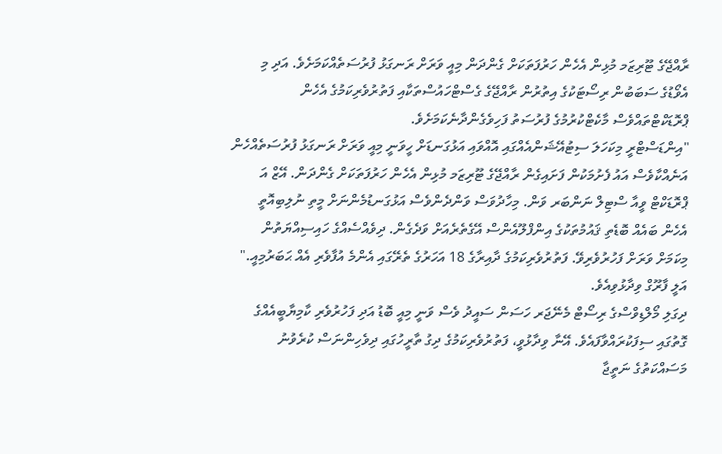ރާއްޖޭގެ ޓޫރިޒަމ މުޅިން އެހެން ހަރުފަތަކަށް ގެންދަން މިއީ ވަރަށް ރަނގަޅު ފުރުސަތެއްކަމަށެވެ. އަދި މި އެވޯޑުގެ ސަބަބުން ރިސޯޓަކުގެ އިތުރުން ރާއްޖޭގެ ގެސްޓްހައުސްތަކާއި ފަތުރުވެރިކަމުގެ އެހެން ޕްރޮޑަކްޓްތައްވެސް މާކެޓްކުރުމުގެ ފުރުސަތު ފަހިވެގެންދާނެކަމަށެވެ.
"އިންޑަސްޓްރީ މިކަހަލަ ސިޓުއޭޝަންއެއްގައި އޮއްވައި އަޅުގަނޑަށް ހީވަނީ މިއީ ވަރަށް ރަނގަޅު ފުރުސަތެއްހެން އަނެއްކާވެސް އައު ފެށުމަކުން ފަށައިގެން ރާއްޖޭގެ ޓޫރިޒަމ މުޅިން އެހެން ހަރުފަތަކަށް ގެންދަން. އޭޒް އަ ޕްރޮޑަކްޓް ވީއާ ސްޓިލް ނަންބަރ ވަން. މިހާދުވަސް ވަންދެންވެސް އަޅުގަނޑުމެންނަށް މީތި ނުލިބިއޮތީ އެހެން ބައެއް ބޮޑެތި ޤައުމުތަކުގެ އިންފްލޫއެންސް އޭގެތެރެއަށް ވަދެގެން. ދިވެއްސެއްގެ ހައިސިއްޔަތުން މިކަމަށް ވަރަށް ފަހުރުވެރިވޭ. ފަތުރުވެރިކަމުގެ ދާއިރާގެ 18 އަހަރުގެ ތެރޭގައި އެންމެ އުފާވެރި އެއް ޙަބަރުމިއީ." އަލީ ފާރޫގް ވިދާޅުވިއެވެ.
ދިގަލި މޯލްޑިވްސްގެ ރިސޯޓް މެނޭޖަރ ހަސަން ސައީދު ވެސް ވަނީ މިއީ ބޮޑު އަދި ފަހުރުވެރި ކާމިޔާބީއެއްގެ ގޮތުގައި ސިފަކުރައްވާފައެވެ. އޭނާ ވިދާޅުވީ، ފަތުރުވެރިކަމުގެ ދިގު ތާރީހުގައި ދިވެހިންނަސް ކުރެވުނު މަސައްކަތުގެ ނަތީޖާ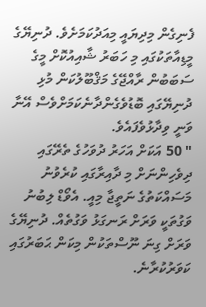ފެނިގެން މިދިޔައީ މިއަދުކަމަށެވެ. ދުނިޔޭގެ މީޑިއާތަކުގައި މި ހަބަރު ޝާއިއުކޮށް މީގެ ސަބަބުން ރާއްޖޭގެ މަޤްބޫލުކަން މުޅި ދުނިޔޭގައި ބޮޑުވެގެންދާނެކަމަށްވެސް އޭނާ ވަނީ ވިދާޅުވެފައެވެ.
" 50 އަކަށް އަހަރު ދުވަހުގެ ތެރޭގައި ދިވެހިންނަށް މި ދާއިރާގައި ކުރެވުނު މަސައްކަތުގެ ނަތީޖާ މިއީ. އެވޯޑް ލިބުނު ވަގުތަކީ ވަރަށް ރަނގަޅު ވަގުތެއް. ދުނިޔޭގެ ވަރަށް ގިނަ ނޫސްތަކުން މިކަން ޙަބަރުގައި ކަވަރުކުރާނެ.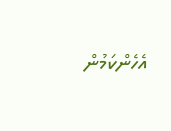އެހެންކަމުން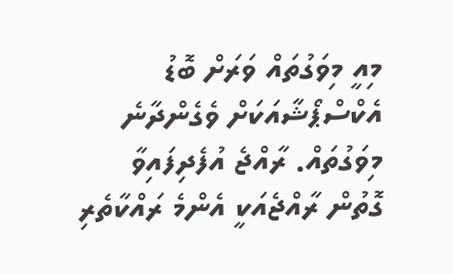މިއީ މިވަގުތައް ވަރަށް ބޮޑު އެކްސްޕޯޝާއަކަށް ވެގެންދާނެ މިވަގުތައް. ރާއްޖެ އުފެދިފައިވާ ގޮތުން ރާއްޖެއަކީ އެންމެ ރައްކާތެރި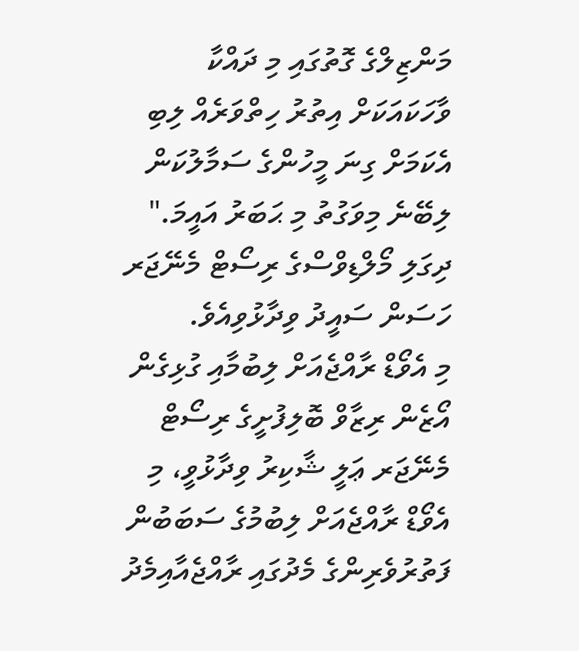މަންޒިލްގެ ގޮތުގައި މި ދައްކާ ވާހަކައަކަށް އިތުރު ހިތްވަރެއް ލިބި އެކަމަށް ގިނަ މީހުންގެ ސަމާލުކަން ލިބޭނެ މިވަގުތު މި ޙަބަރު އައީމަ." ދިގަލި މޯލްޑިވްސްގެ ރިސޯޓް މެނޭޖަރ ހަސަން ސައީދު ވިދާޅުވިއެވެ.
މި އެވޯޑް ރާއްޖެއަށް ލިބުމާއި ގުޅިގެން އޯޒެން ރިޒާވް ބޮލިފުށީގެ ރިސޯޓް މެނޭޖަރ ޢަލީ ޝާކިރު ވިދާޅުވީ، މި އެވޯޑް ރާއްޖެއަށް ލިބުމުގެ ސަބަބުން ފަތުރުވެރިންގެ މެދުގައި ރާއްޖެއާއިމެދު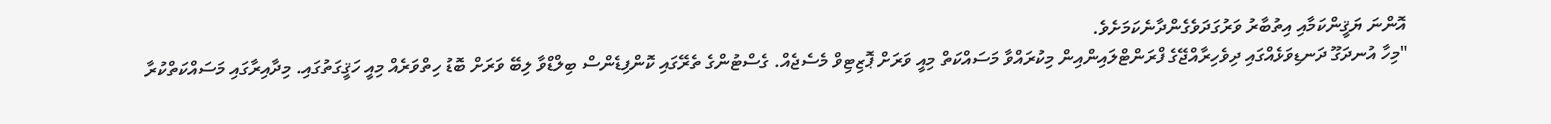އޮންނަ ޔަޤީންކަމާއި އިތުބާރު ވަރުގަދަވެގެންދާނެކަމަށެވެ.
"މިހާ އުނދަގޫ ދަނޑިވަޅެއްގައި ދިވެހިރާއްޖޭގެ ފްރަންޓްލައިންއިން މިކުރައްވާ މަސައްކަތް މިއީ ވަރަށް ޕޮޒިޓިވް މެސެޖެއް. ގެސްޓުންގެ ތެރޭގައި ކޮންފިޑެންސް ބިލްޑްވާ ލިބޭ ވަރަށް ބޮޑު ހިތްވަރެއް މިއީ ހަޤީގަތުގައި. މިދާއިރާގައި މަސައްކަތްކުރާ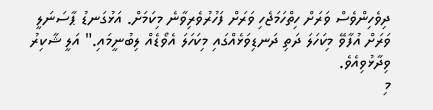ދިވެހިންވެސް ވަރަށް ހިތްހަމަޖެހި ވަރަށް ފަހުރުވެރިވާނެ މިކަމަށް. އަޅުގަނޑު ޕާސަނަލީ ވަރަށް އުފާވޭ މިކަހަލަ ދަތި ދަނޑިވަޅެއްގައި މިކަހަލަ އެވޯޑެއް ލިބުނީމައި." އަލީ ޝާކިރު ވިދާޅުވިއެވެ.
މި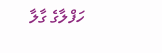ހަފްލާގެ ގާލާ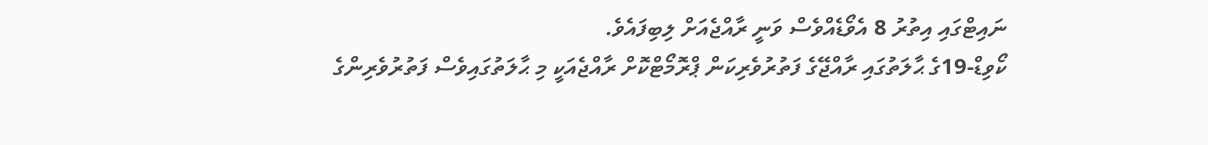ނައިޓްގައި އިތުރު 8 އެވޯޑެއްވެސް ވަނީ ރާއްޖެއަށް ލިބިފައެވެ.
ކޯވިޑް-19ގެ ޙާލަތުގައި ރާއްޖޭގެ ފަތުރުވެރިކަން ޕްރޮމޯޓްކޮށް ރާއްޖެއަކީ މި ޙާލަތުގައިވެސް ފަތުރުވެރިންގެ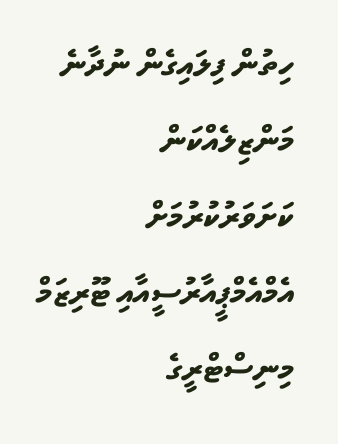ހިތުން ފިލައިގެން ނުދާނެ މަންޒިލެއްކަން ކަށަވަރުކުރުމަށް އެމްއެމްޕީއާރުސީއާއި ޓޫރިޒަމް މިނިސްޓްރީގެ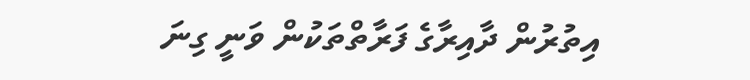އިތުރުން ދާއިރާގެ ފަރާތްތަކުން ވަނީ ގިނަ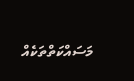މަސައްކަތްތަކެއް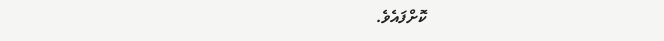ކޮށްފައެވެ.